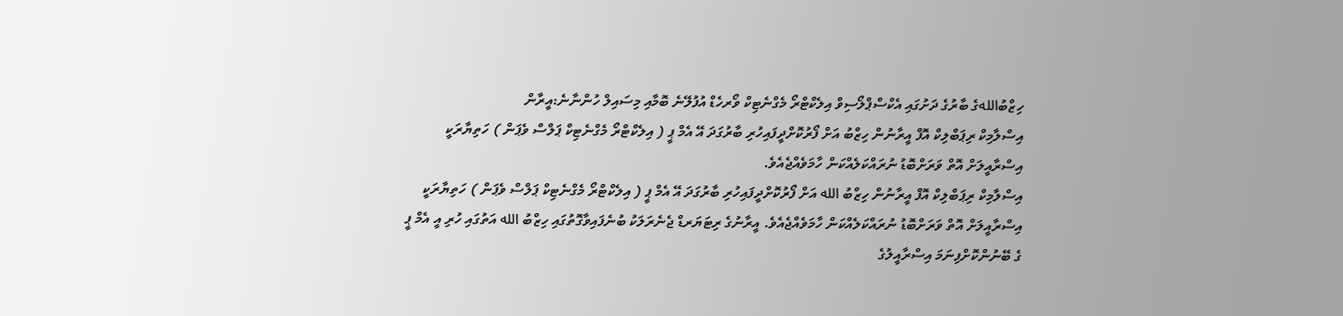ހިޒްބުاللهގެ ބާރުގެ ދަށުގައި އެކްސްޕްލޯސިވް އިލެކްޓްރޯ މެގްނެޓިކް ވޯރހެޑް އުފުލޭނެ ބޮމާއި މިސައިލް ހުންނާނެ:އީރާން
އިސްލާމިކް ރިޕަބްލިކް އޮފް އީރާނުން ހިޒްބު އަށް ފޯރުކޮށްދީފައިހުރި ބާރުގަދަ އޭ އެމް ޕީ ( އިލެކްޓްރޯ މެގްނެޓިކް ޕަލްސް ވެޕަން ) ހަތިޔާރަކީ އިސްރާއީލަށް އޮތް ވަރަށްބޮޑު ނުރައްކަލެއްކަން ހާމަވެއްޖެއެވެ.
އިސްލާމިކް ރިޕަބްލިކް އޮފް އީރާނުން ހިޒްބު الله އަށް ފޯރުކޮށްދީފައިހުރި ބާރުގަދަ އޭ އެމް ޕީ ( އިލެކްޓްރޯ މެގްނެޓިކް ޕަލްސް ވެޕަން ) ހަތިޔާރަކީ އިސްރާއީލަށް އޮތް ވަރަށްބޮޑު ނުރައްކަލެއްކަން ހާމަވެއްޖެއެވެ. އީރާނުގެ ރިޓަޔަރޑް ޖެނެރަލަކު ބުނެފައިވާގޮތުގައި ހިޒްބު الله އަތުގައި ހުރި އީ އެމް ޕީ ގެ ބޭނުންކޮށްފިނަމަ އިސްރާއީލުގެ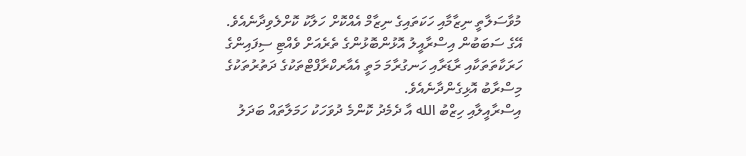މުވާސަލާތީ ނިޒާމާއި ހަކަތައިގެ ނިޒާމް އެއްކޮށް ހަލާކު ކޮށްލެވިދާނެއެވެ. އޭގެ ސަބަބުން އިސްރާއީލު އޮޅުންބޮޅުންގެ ތެރެއަށް ވެއްޓި ސިފައިންގެ ހަރަކާތަތަކާއި ރާޑަރާއި ހަނގުރާމަ މަތީ އެއާރކްރާފްޓްތަކުގެ ދަތުރުތަކުގެ މިސްރާބު އޮޅިގެންދާނެއެވެ.
އިސްރާއީލާއި ހިޒްބު الله އާ ދެމެދު ކޮންމެ ދުވަހަކު ހަމަލާތައް ބަދަލު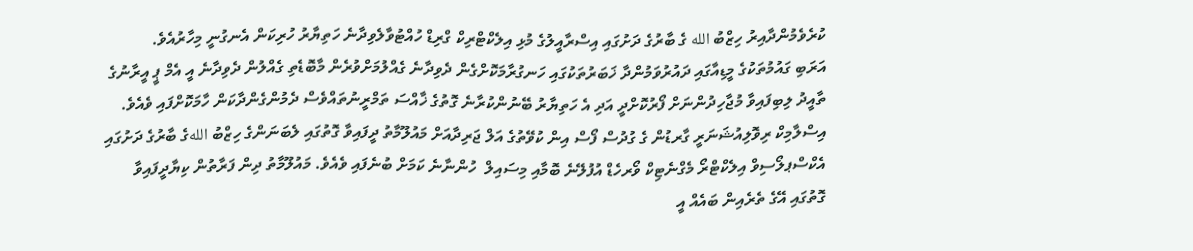ކުރެވެމުންދާއިރު ހިޒްބު الله ގެ ބާރުގެ ދަށުގައި އިސްރާއީލުގެ މުޅި އިލެކްޓްރިކް ގްރިޑް ހުއްޓުވާލެވިދާނެ ހަތިޔާރު ހުރިކަން އެނގުނީ މިހާރުއެވެ.
އަރަބި ގައުމުތަކުގެ މީޑިއާގައި ދައުރުވަމުންދާ ޚަބަރުތަކުގައި ހަނގުރާމަކޮށްގެން ދެވިދާނެ ގެއްލުމަށްވުރެން މާބޮޑެތި ގެއްލުން ދެވިދާނެ އީ އެމް ޕީ އީރާނުގެ ތާއީދު ލިބިފައިވާ މުޖާހިދުންނަށް ފޯރުކޮށްދީ އަދި އެ ހަތިޔާރު ބޭނުންކުރާނެ ގޮތުގެ ޚާއްސަ ތަމްރީނުތައްވެސް ދެމުންގެންދާކަން ހާމަކޮށްފައި ވެއެވެ.
އިސްލާމިކް ރިވޮލިއުޝަނަރީ ގާރޑުން ގެ ގުދުސް ފޯސް އިން ކުވޭތުގެ އަލް ޖަރިދާއަށް މައުލޫމާތު ދީފައިވާ ގޮތުގައި ލެބަނަންގެ ހިޒްބު اللهގެ ބާރުގެ ދަށުގައި އެކްސްޕލޯސިވް އިލެކްޓްރޯ މެގްނެޓިކް ވޯރހެޑް އުފުލޭނެ ބޮމާއި މިސައިލް  ހުންނާނެ ކަމަށް ބުނެފައި ވެއެވެ. މައުލޫމާތު ދިން ފަރާތުން ކިޔާދީފައިވާ ގޮތުގައި އޭގެ ތެރެއިން ބައެއް އީ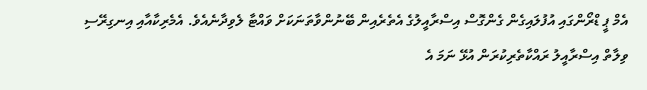އެމް ޕީ ޑްރޯންގައި އުފުލައިގެން ގެންގޮސް އިސްރާއީލުގެ އެތެރެއިން ބޭނުންވާތަނަކަށް ވައްޓާ ލެވިދާނެއެވެ. އެމެރިކާއާއި އިނގިރޭސި ވިލާތް އިސްރާއީލު ރައްކާތެރިކުރަން އުޅޭ ނަމަ އެ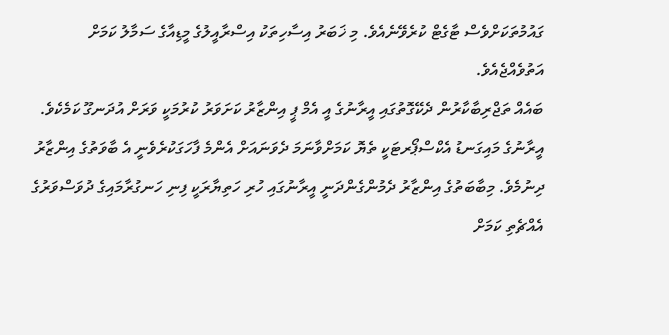ގައުމުތަކަށްވެސް ޓާގެޓް ކުރެވޭނެއެވެ. މި ޚަބަރު އިސާހިތަކު އިސްރާއީލުގެ މީޑިއާގެ ސަމާލު ކަމަށް އަތުވެއްޖެއެވެ.
ބައެއް ތަޖްރިބާކާރުން ދެކޭގޮތުގައި އީރާނުގެ އީ އެމް ޕީ އިންޒާރު ކަށަވަރު ކުރުމަކީ ވަރަށް އުދަނގޫ ކަމެކެވެ. އީރާނުގެ މައިގަނޑު އެކްސްޕޯރޓަކީ ތެޔޮ ކަމަށްވާނަމަ ދެވަނައަށް އެންމެ ފާހަގަކުރެވެނީ އެ ބާވަތުގެ އިންޒާރު ދިނުމެވެ. މިބާބަތުގެ އިންޒާރު ދެމުންގެންދަނީ އީރާނުގައި ހުރި ހަތިޔާރަކީ ފިނި ހަނގުރާމައިގެ ދުވަސްވަރުގެ އެއްޗެތި ކަމަށް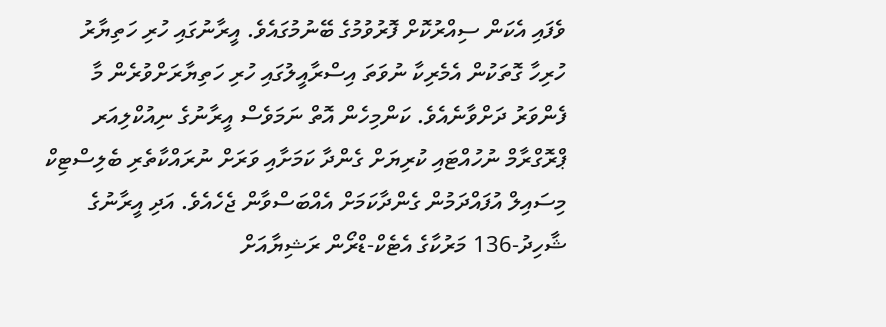ވެފައި އެކަން ސިއްރުކޮށް ފޮރުވުމުގެ ބޭނުމުގައެވެ. އީރާނުގައި ހުރި ހަތިޔާރު ހުރިހާ ގޮތަކުން އެމެރިކާ ނުވަތަ އިސްރާއީލުގައި ހުރި ހަތިޔާރަށްވުރެން މާ ފެންވަރު ދަށްވާނެއެވެ. ކަންމިހެން އޮތް ނަމަވެސް އީރާނުގެ ނިއުކްލިއަރ ޕްރޮގްރާމް ނުހުއްޓައި ކުރިޔަށް ގެންދާ ކަމަށާއި ވަރަށް ނުރައްކާތެރި ބެލިސްޓިކް މިސައިލް އުފައްދަމުން ގެންދާކަމަށް އެއްބަސްވާން ޖެހެއެވެ. އަދި އީރާނުގެ ޝާހިދު-136 މަރުކާގެ އެޓެކް-ޑްރޯން ރަޝިޔާއަށް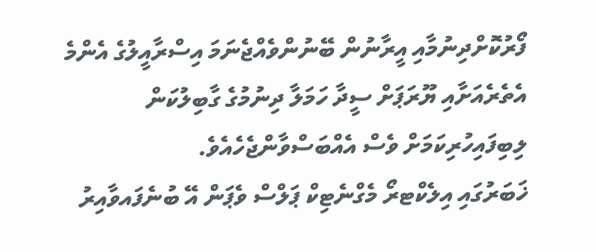ފޯރުކޮށްދިނުމާއި އީރާނުން ބޭނުންވެއްޖެނަމަ އިސްރާއީލުގެ އެންމެ އެތެރެއަށާއި ޔޫރަޕަށް ސީދާ ހަމަލާ ދިނުމުގެ ގާބިލުކަން ލިބިފައިހުރިކަމަށް ވެސް އެއްބަސްވާންޖެހެއެވެ.
ޚަބަރުގައި އިލެކްޓރޯ މެގްނެޓިކް ޕަލްސް ވެޕަން އޭ ބުނެފައވާއިރު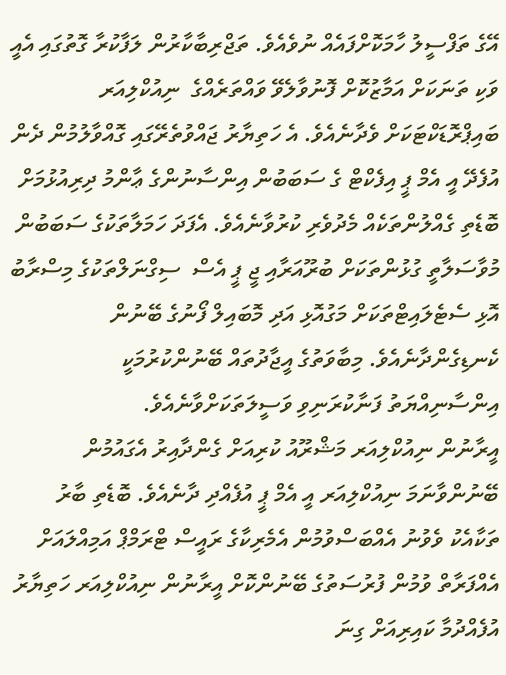އޭގެ ތަފްސީލު ހާމަކޮށްފައެއް ނުވެއެވެ. ތަޖްރިބާކާރުން ލަފާކުރާ ގޮތުގައި އެއީ ވަކި ތަނަކަށް އަމާޒުކޮށް ފޮނުވާލެވޭ ވައްތަރެއްގެ  ނިއުކްލިއަރ ބައިޕްރޮޑަކްޓަކަށް ވެދާނެއެވެ. އެ ހަތިޔާރު ޖައްވުތެރޭގައި ގޮއްވާލުމުން ދެން އުފެދޭ އީ އެމް ޕީ އިފެކްޓް ގެ ސަބަބުން އިންސާނުންގެ ޢާންމު ދިރިއުޅުމަށް ބޮޑެތި ގެއްލުންތަކެއް މެދުވެރި ކުރުވާނެއެވެ. އެފަދަ ހަމަލާތަކުގެ ސަބަބުން މުވާސަލާތީ ގުޅުންތަކަށް ބުރޫއަރާއި ޖީ ޕީ އެސް  ސިގްނަލްތަކުގެ މިސްރާބު އޮޅި ސެޓެލައިޓްތަކަށް މަގުއޮޅި އަދި މޮބައިލް ފޯނުގެ ބޭނުން ކެނޑިގެންދާނެއެވެ. މިބާވަތުގެ އީޖާދުތައް ބޭނުންކުރުމަކީ އިންސާނިއްޔަތު ފަނާކުރަނިވި ވަސީލަތަކަށްވާނެއެވެ.
އީރާނުން ނިއުކްލިއަރ މަޝްރޫއު ކުރިއަށް ގެންދާއިރު އެގައުމުން ބޭނުންވާނަމަ ނިއުކްލިއަރ އީ އެމް ޕީ އުފެއްދި ދާނެއެވެ. ބޮޑެތި ބާރު ތަކާއެކު ވެވުނު އެއްބަސްވުމުން އެމެރިކާގެ ރައީސް ޓްރަމްޕް އަމިއްލައަށް އެއްފަރާތް ވުމުން ފުރުސަތުގެ ބޭނުންކޮށް އީރާނުން ނިއުކްލިއަރ ހަތިޔާރު އުފެއްދުމާ ކައިރިއަށް ގިނަ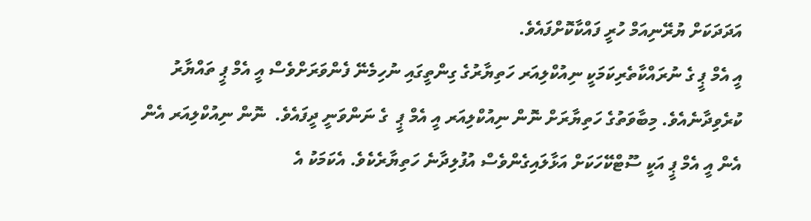އަދަދަކަށް ޔުރޭނިއަމް ހުރީ ފައްކާކޮށްފައެވެ.
އީ އެމް ޕީ ގެ ނުރައްކާތެރިކަމަކީ ނިއުކްލިއަރ ހަތިޔާރުގެ ގިންތީގައި ނުހިމެނޭ ފެންވަރަށްވެސް އީ އެމް ޕީ ތައްޔާރު ކުރެވިދާނެއެވެ. މިބާވަތުގެ ހަތިޔާރަށް ނޮން ނިއުކްލިއަރ އީ އެމް ޕީ  ގެ ނަންވަނީ ދީފައެވެ.  ނޮން ނިއުކްލިއަރ އެން އެން އީ އެމް ޕީ އަކީ ސޫޓްކޭހަކަށް އަޅާލައިގެންވެސް އުފުލިދާނެ ހަތިޔާރެކެވެ. އެކަމަކު އެ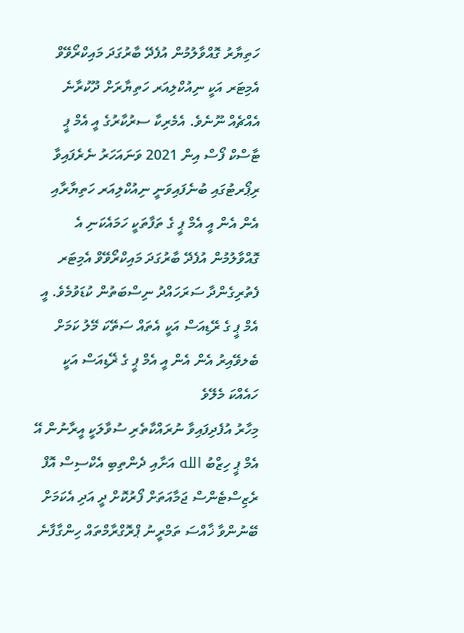ހަތިޔާރު ގޮއްވާލުމުން އުފެދޭ ބާރުގަދަ މައިކްރޯވޭވް އެމިޓަރ އަކީ ނިއުކްލިއަރ ހަތިޔާރަށް ދޫކުރާނެ އެއްޗެއް ނޫނެވެ. އެމެރިކާ ސރުކާރުގެ އީ އެމް ޕީ ޓާސްކް ފޯސް އިން 2021 ވަނައަހަރު ނެރެފައިވާ ރިޕޯރޓުގައި ބުނެފައިވަނީ ނިއުކްލިއަރ ހަތިޔާރާއި އެން އެން އީ އެމް ޕީ ގެ ތަފާތަކީ ހަމައެކަނި އެ ގޮއްވާލުމުން އުފެދޭ ބާރުގަދަ މައިކްރޯވޭވް އެމިޓަރ ފެތުރިގެންދާ ސަރަހައްދު ނިސްބަތުން ކުޑަވުމެވެ. އީ އެމް ޕީ ގެ ރޭޑިއަސް އަކީ އެތައް ސަތޭކަ މޭލު ކަމަށް ބެލވޭއިރު އެން އެން އީ އެމް ޕީ ގެ ޜޭޑިއަސް އަކީ ހައެއްކަ މެލޭވެ
މިހާރު އުފެދިފައިވާ ނުރައްކާތެރި ސުވާލަކީ އީރާނުން އޭ އެމް ޕީ ހިޒްބު الله އަށާއި ދެންތިބި އެކްސިސް އޮފް ރެޒިސްޓެންސް ޖަމާއަތަށް ފޯރުކޮށް ދީ އަދި އެކަމަށް ބޭނުންވާ ޚާއްސަ ތަމްރީނު ޕްރޮގްރާމްތައް ހިންގާފާނެ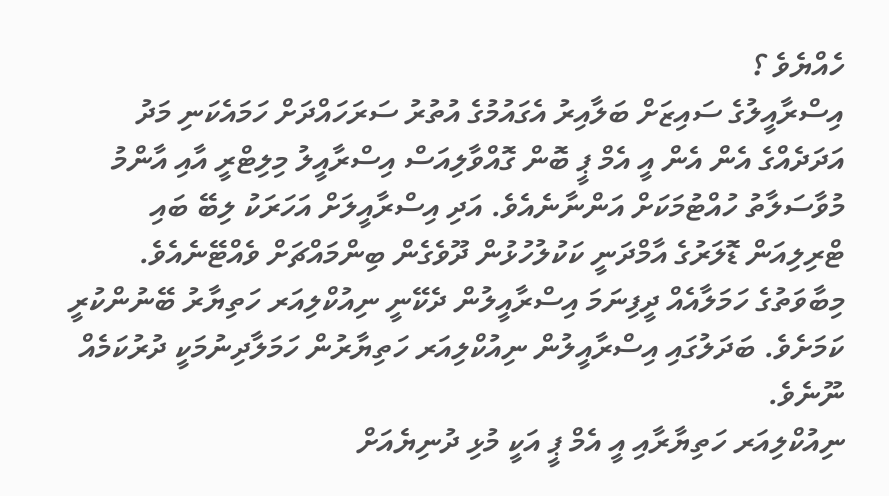ހެއްޔެވެ ؟
އިސްރާއީލުގެ ސައިޒަށް ބަލާއިރު އެގައުމުގެ އުތުރު ސަރަހައްދަށް ހަމައެކަނި މަދު އަދަދެއްގެ އެން އެން އީ އެމް ޕީ ބޮން ގޮއްވާލިއަސް އިސްރާއީލު މިލިޓްރީ އާއި އާންމު މުވާސަލާތު ހުއްޓުމަކަށް އަންނާނެއެވެ. އަދި އިސްރާއީލަށް އަހަރަކު ލިބޭ ބައި ޓްރިލިއަން ޑޮލަރުގެ އާމްދަނީ ކަކުލުހުޅުން ދޫވެގެން ބިންމައްޗަށް ވެއްޓޭނެއެވެ. މިބާވަތުގެ ހަމަލާއެއް ދީފިނަމަ އިސްރާއީލުން ދެކޭނީ ނިއުކްލިއަރ ހަތިޔާރު ބޭނުންކުރީ ކަމަށެވެ. ބަދަލުގައި އިސްރާއީލުން ނިއުކްލިއަރ ހަތިޔާރުން ހަމަލާދިނުމަކީ ދުރުކަމެއް ނޫނެވެ.
ނިއުކްލިއަރ ހަތިޔާރާއި އީ އެމް ޕީ އަކީ މުޅި ދުނިޔެއަށް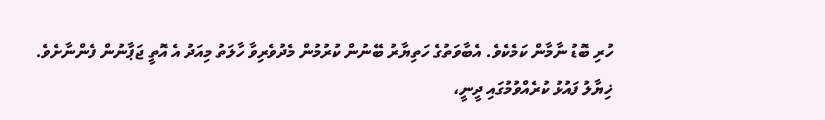ހުރި ބޮޑު ނާމާން ކަމެކެވެ. އެބާވަތުގެ ހަތިޔާރު ބޭނުން ކުރުމުން މެދުވެރިވާ ހާލަތު މިއަދު އެ އޮތީ ޖަޕާނުން ފެންނާށެވެ.
ޚިޔާލު ފައުޅު ކުރެއްވުމުގައި ދީނީ،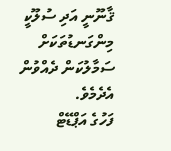ޤާނޫނީ އަދި ސުލޫކީ މިންގަނޑުތަކަށް ސަމާލުކަން ދެއްވުން އެދެމެވެ.
ފަހުގެ އަޕްޑޭޓް